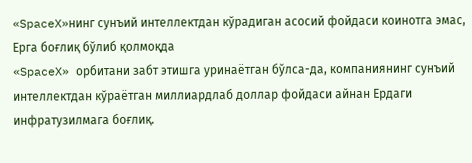«SpaceX»нинг сунъий интеллектдан кўрадиган асосий фойдаси коинотга эмас, Ерга боғлиқ бўлиб қолмоқда
«SpaceX» орбитани забт этишга уринаётган бўлса-да, компаниянинг сунъий интеллектдан кўраётган миллиардлаб доллар фойдаси айнан Ердаги инфратузилмага боғлиқ.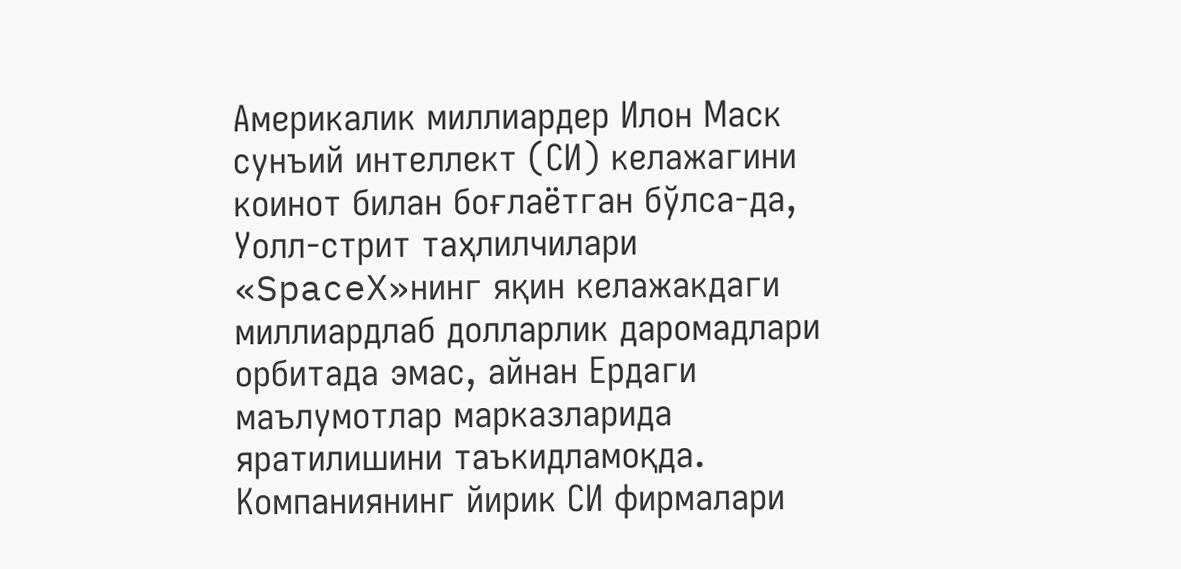Америкалик миллиардер Илон Маск сунъий интеллект (СИ) келажагини коинот билан боғлаётган бўлса-да, Уолл-стрит таҳлилчилари «SpaceX»нинг яқин келажакдаги миллиардлаб долларлик даромадлари орбитада эмас, айнан Ердаги маълумотлар марказларида яратилишини таъкидламоқда. Компаниянинг йирик СИ фирмалари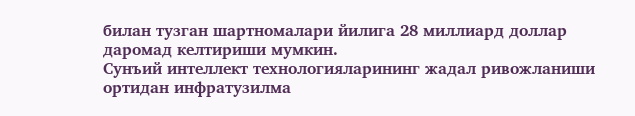билан тузган шартномалари йилига 28 миллиард доллар даромад келтириши мумкин.
Сунъий интеллект технологияларининг жадал ривожланиши ортидан инфратузилма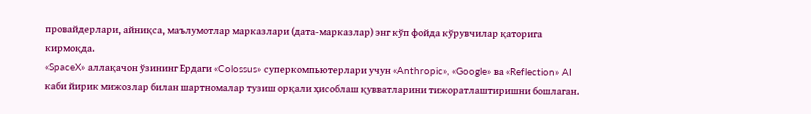провайдерлари, айниқса, маълумотлар марказлари (дата-марказлар) энг кўп фойда кўрувчилар қаторига кирмоқда.
«SpaceX» аллақачон ўзининг Ердаги «Colossus» суперкомпьютерлари учун «Anthropic», «Google» ва «Reflection» AI каби йирик мижозлар билан шартномалар тузиш орқали ҳисоблаш қувватларини тижоратлаштиришни бошлаган.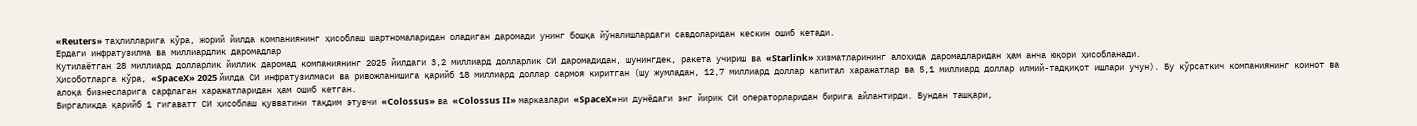«Reuters» таҳлилларига кўра, жорий йилда компаниянинг ҳисоблаш шартномаларидан оладиган даромади унинг бошқа йўналишлардаги савдоларидан кескин ошиб кетади.
Ердаги инфратузилма ва миллиардлик даромадлар
Кутилаётган 28 миллиард долларлик йиллик даромад компаниянинг 2025 йилдаги 3,2 миллиард долларлик СИ даромадидан, шунингдек, ракета учириш ва «Starlink» хизматларининг алоҳида даромадларидан ҳам анча юқори ҳисобланади.
Ҳисоботларга кўра, «SpaceX» 2025 йилда СИ инфратузилмаси ва ривожланишига қарийб 18 миллиард доллар сармоя киритган (шу жумладан, 12,7 миллиард доллар капитал харажатлар ва 5,1 миллиард доллар илмий-тадқиқот ишлари учун). Бу кўрсаткич компаниянинг коинот ва алоқа бизнесларига сарфлаган харажатларидан ҳам ошиб кетган.
Биргаликда қарийб 1 гигаватт СИ ҳисоблаш қувватини тақдим этувчи «Colossus» ва «Colossus II» марказлари «SpaceX»ни дунёдаги энг йирик СИ операторларидан бирига айлантирди. Бундан ташқари,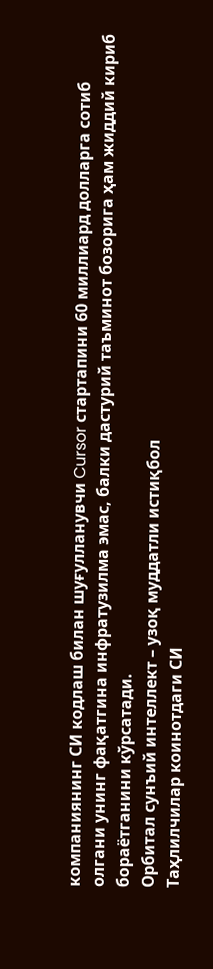компаниянинг СИ кодлаш билан шуғулланувчи Cursor стартапини 60 миллиард долларга сотиб олгани унинг фақатгина инфратузилма эмас, балки дастурий таъминот бозорига ҳам жиддий кириб бораётганини кўрсатади.
Орбитал сунъий интеллект – узоқ муддатли истиқбол
Таҳлилчилар коинотдаги СИ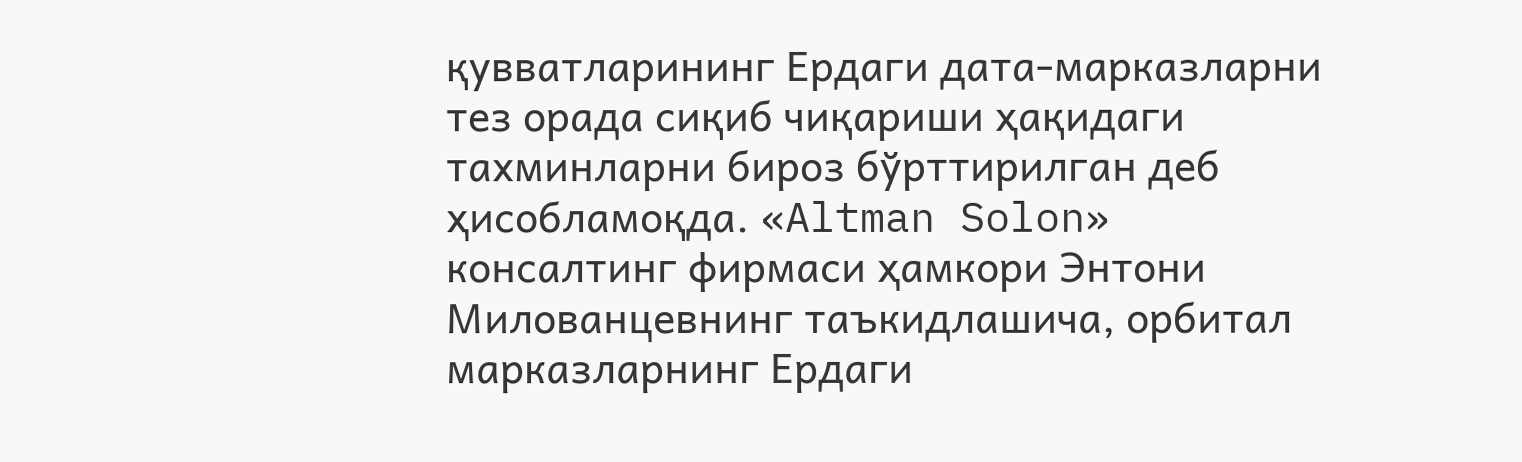қувватларининг Ердаги дата-марказларни тез орада сиқиб чиқариши ҳақидаги тахминларни бироз бўрттирилган деб ҳисобламоқда. «Altman Solon» консалтинг фирмаси ҳамкори Энтони Милованцевнинг таъкидлашича, орбитал марказларнинг Ердаги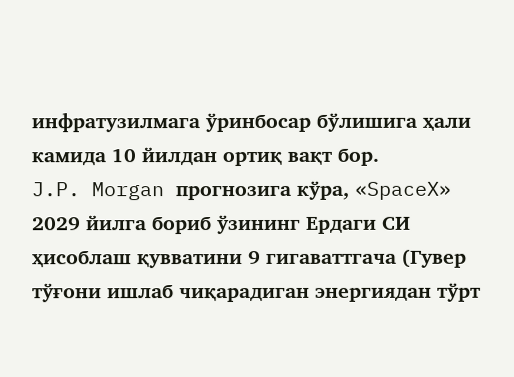инфратузилмага ўринбосар бўлишига ҳали камида 10 йилдан ортиқ вақт бор.
J.P. Morgan прогнозига кўра, «SpaceX» 2029 йилга бориб ўзининг Ердаги СИ ҳисоблаш қувватини 9 гигаваттгача (Гувер тўғони ишлаб чиқарадиган энергиядан тўрт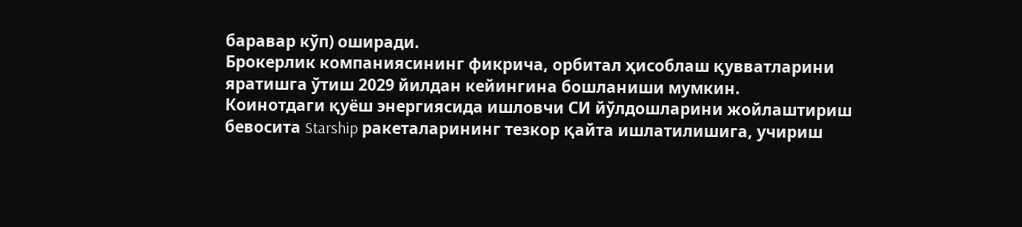баравар кўп) оширади.
Брокерлик компаниясининг фикрича, орбитал ҳисоблаш қувватларини яратишга ўтиш 2029 йилдан кейингина бошланиши мумкин.
Коинотдаги қуёш энергиясида ишловчи СИ йўлдошларини жойлаштириш бевосита Starship ракеталарининг тезкор қайта ишлатилишига, учириш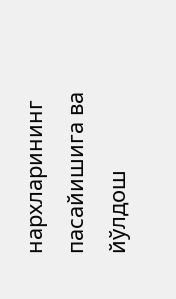нархларининг пасайишига ва йўлдош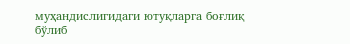муҳандислигидаги ютуқларга боғлиқ бўлиб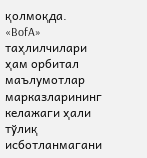қолмоқда. «BofA» таҳлилчилари ҳам орбитал маълумотлар марказларининг келажаги ҳали тўлиқ исботланмагани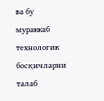ва бу мураккаб технологик босқичларни талаб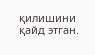қилишини қайд этган.